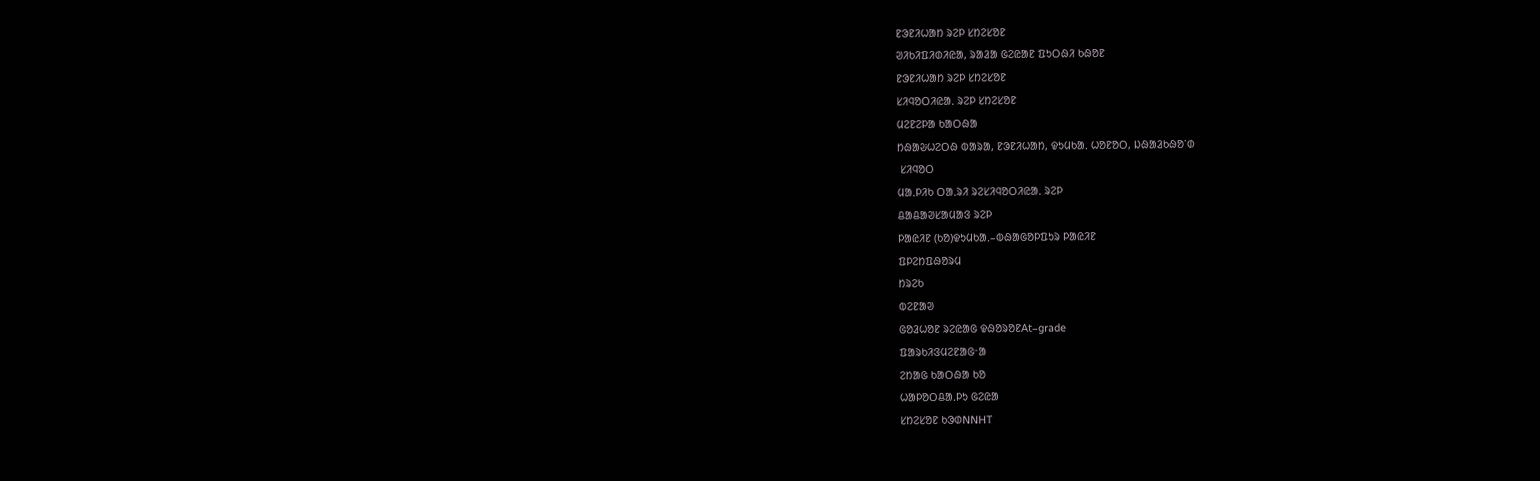ᱱᱳᱱᱤᱦᱟᱴ ᱨᱮᱞ ᱥᱴᱮᱥᱚᱱ
ᱣᱤᱠᱤᱯᱤᱰᱤᱭᱟ, ᱨᱟᱲᱟ ᱜᱮᱭᱟᱱ ᱯᱩᱛᱷᱤ ᱠᱷᱚᱱ
ᱱᱳᱱᱤᱦᱟᱴ ᱨᱮᱞ ᱥᱴᱮᱥᱚᱱ
ᱥᱤᱧᱚᱛᱤᱭᱟᱹ ᱨᱮᱞ ᱥᱴᱮᱥᱚᱱ
ᱢᱮᱱᱮᱞᱟ ᱠᱟᱛᱷᱟ
ᱴᱷᱟᱶᱦᱮᱛᱷ ᱵᱟᱨᱟ, ᱱᱳᱱᱤᱦᱟᱴ, ᱫᱩᱢᱠᱟᱹ ᱦᱚᱱᱚᱛ, ᱡᱷᱟᱲᱠᱷᱚᱸᱰ
 ᱥᱤᱧᱚᱛ
ᱢᱟᱹᱞᱤᱠ ᱛᱟᱹᱨᱤ ᱨᱮᱥᱤᱧᱚᱛᱤᱭᱟᱹ ᱨᱮᱞ
ᱪᱟᱪᱟᱣᱥᱟᱢᱟᱝ ᱨᱮᱞ
ᱞᱟᱭᱤᱱ (ᱠᱚ)ᱫᱩᱢᱠᱟᱹ–ᱵᱷᱟᱜᱚᱞᱯᱩᱨ ᱞᱟᱭᱤᱱ
ᱯᱞᱮᱴᱯᱷᱚᱨᱢ
ᱴᱨᱮᱠ
ᱵᱮᱱᱟᱣ
ᱜᱚᱲᱦᱚᱱ ᱨᱮᱭᱟᱜ ᱫᱷᱚᱨᱚᱱAt–grade
ᱯᱟᱨᱠᱤᱝᱢᱮᱱᱟᱜᱼᱟ
ᱮᱴᱟᱜ ᱠᱟᱛᱷᱟ ᱠᱚ
ᱦᱟᱞᱚᱛᱪᱟᱹᱞᱩ ᱜᱮᱭᱟ
ᱥᱴᱮᱥᱚᱱ ᱠᱳᱰNNHT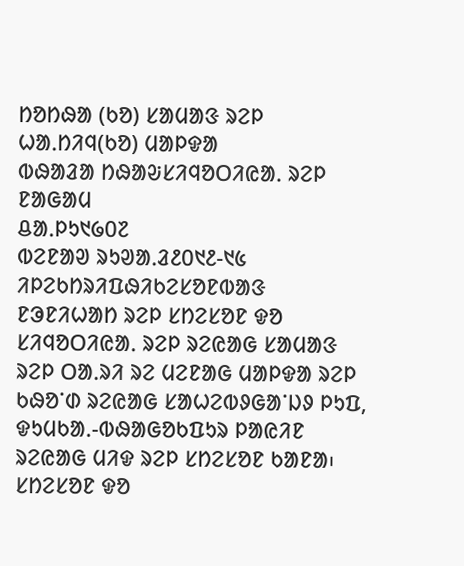ᱴᱚᱴᱷᱟ (ᱠᱚ) ᱥᱟᱢᱟᱝ ᱨᱮᱞ
ᱦᱟᱹᱴᱤᱧ(ᱠᱚ) ᱢᱟᱞᱫᱟ
ᱵᱷᱟᱲᱟ ᱴᱷᱟᱶᱥᱤᱧᱚᱛᱤᱭᱟᱹ ᱨᱮᱞ
ᱱᱟᱜᱟᱢ
ᱪᱟᱹᱞᱩ᱑᱙᱐᱗
ᱵᱮᱱᱟᱣ ᱨᱩᱣᱟᱹᱲ᱒᱐᱑᱒-᱑᱕
ᱤᱞᱮᱠᱴᱨᱤᱯᱷᱤᱠᱮᱥᱚᱱᱵᱟᱝ
ᱱᱳᱱᱤᱦᱟᱴ ᱨᱮᱞ ᱥᱴᱮᱥᱚᱱ ᱫᱚ ᱥᱤᱧᱚᱛᱤᱭᱟᱹ ᱨᱮᱞ ᱨᱮᱭᱟᱜ ᱥᱟᱢᱟᱝ ᱨᱮᱞ ᱛᱟᱹᱨᱤ ᱨᱮ ᱢᱮᱱᱟᱜ ᱢᱟᱞᱫᱟ ᱨᱮᱞ ᱠᱷᱚᱸᱰ ᱨᱮᱭᱟᱜ ᱥᱟᱦᱮᱵᱽᱜᱟᱸᱡᱽ ᱞᱩᱯ, ᱫᱩᱢᱠᱟᱹ-ᱵᱷᱟᱜᱚᱠᱯᱩᱨ ᱞᱟᱭᱤᱱ ᱨᱮᱭᱟᱜ ᱢᱤᱫ ᱨᱮᱞ ᱥᱴᱮᱥᱚᱱ ᱠᱟᱱᱟ᱾ ᱥᱴᱮᱥᱚᱱ ᱫᱚ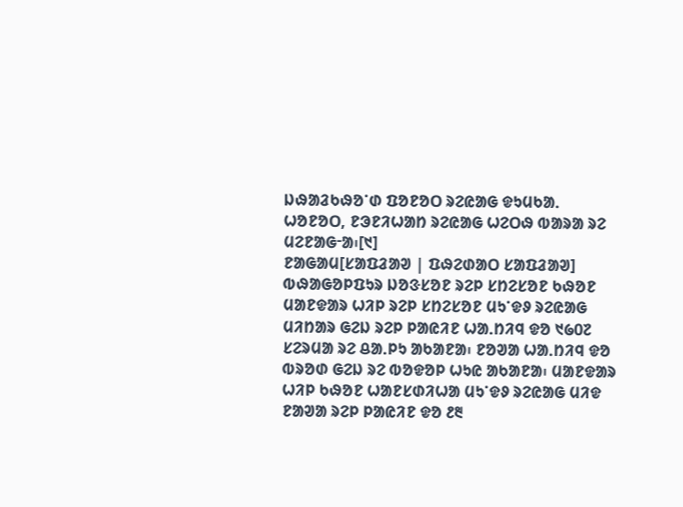ᱡᱷᱟᱲᱠᱷᱚᱸᱰ ᱯᱚᱱᱚᱛ ᱨᱮᱭᱟᱜ ᱫᱩᱢᱠᱟᱹ ᱦᱚᱱᱚᱛ, ᱱᱳᱱᱤᱦᱟᱴ ᱨᱮᱭᱟᱜ ᱦᱮᱛᱷ ᱵᱟᱨᱟ ᱨᱮ ᱢᱮᱱᱟᱜᱼᱟ᱾[᱑]
ᱱᱟᱜᱟᱢ[ᱥᱟᱯᱲᱟᱣ | ᱯᱷᱮᱰᱟᱛ ᱥᱟᱯᱲᱟᱣ]
ᱵᱷᱟᱜᱚᱞᱯᱩᱨ ᱡᱚᱝᱥᱚᱱ ᱨᱮᱞ ᱥᱴᱮᱥᱚᱱ ᱠᱷᱚᱱ ᱢᱟᱱᱫᱟᱨ ᱦᱤᱞ ᱨᱮᱞ ᱥᱴᱮᱥᱚᱱ ᱢᱩᱸᱫᱽ ᱨᱮᱭᱟᱜ ᱢᱤᱴᱟᱨ ᱜᱮᱡ ᱨᱮᱞ ᱞᱟᱭᱤᱱ ᱦᱟᱹᱴᱤᱧ ᱫᱚ ᱑᱙᱐᱗ ᱥᱮᱨᱢᱟ ᱨᱮ ᱪᱟᱹᱞᱩ ᱟᱠᱟᱱᱟ᱾ ᱱᱚᱣᱟ ᱦᱟᱹᱴᱤᱧ ᱫᱚ ᱵᱨᱚᱰ ᱜᱮᱡ ᱨᱮ ᱵᱚᱫᱚᱞ ᱦᱩᱭ ᱟᱠᱟᱱᱟ᱾ ᱢᱟᱱᱫᱟᱨ ᱦᱤᱞ ᱠᱷᱚᱱ ᱦᱟᱱᱥᱰᱤᱦᱟ ᱢᱩᱸᱫᱽ ᱨᱮᱭᱟᱜ ᱢᱤᱫ ᱱᱟᱣᱟ ᱨᱮᱞ ᱞᱟᱭᱤᱱ ᱫᱚ ᱒᱓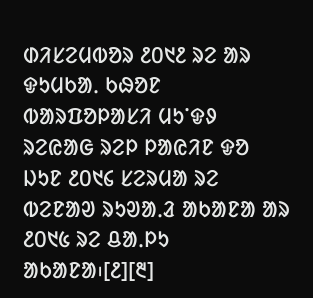ᱰᱤᱥᱮᱢᱵᱚᱨ ᱒᱐᱑᱒ ᱨᱮ ᱟᱨ ᱫᱩᱢᱠᱟᱹ ᱠᱷᱚᱱ ᱵᱟᱨᱯᱚᱞᱟᱥᱤ ᱢᱩᱸᱫᱽ ᱨᱮᱭᱟᱜ ᱨᱮᱞ ᱞᱟᱭᱤᱱ ᱫᱚ ᱡᱩᱱ ᱒᱐᱑᱔ ᱥᱮᱨᱢᱟ ᱨᱮ ᱵᱮᱱᱟᱣ ᱨᱩᱣᱟᱹᱲ ᱟᱠᱟᱱᱟ ᱟᱨ ᱒᱐᱑᱕ ᱨᱮ ᱪᱟᱹᱞᱩ ᱟᱠᱟᱱᱟ᱾[᱒][᱓]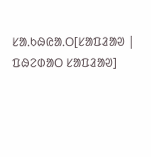ᱥᱟᱹᱠᱷᱭᱟᱹᱛ[ᱥᱟᱯᱲᱟᱣ | ᱯᱷᱮᱰᱟᱛ ᱥᱟᱯᱲᱟᱣ]